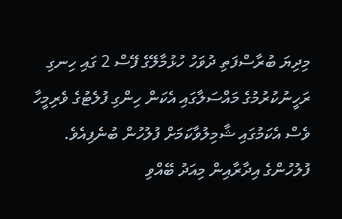މިދިޔަ ބުރާސްފަތި ދުވަހު ހުޅުމާލޭގެ ފޭސް 2 ގައި ހިނގި ރަހީނުކުރުމުގެ މައްސަލާގައި އެކަން ހިންގި ފުލެޓުގެ ވެރިމީހާ ވެސް އެކަމުގައި ޝާމިލުވާކަމަށް ފުލުހުން ބުނެފިއެވެ.
ފުލުހުންގެ އިދާރާއިން މިއަދު ބޭއްވި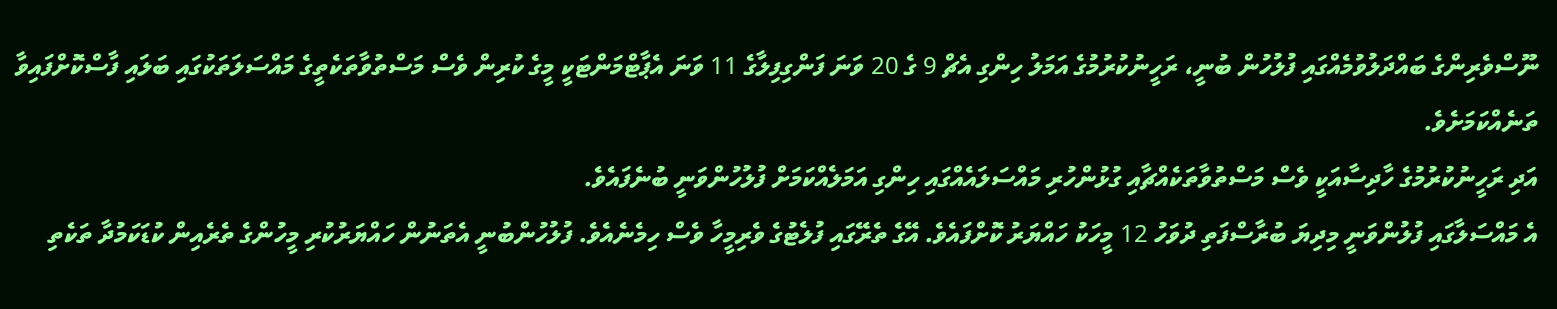ނޫސްވެރިންގެ ބައްދަލުވުމެއްގައި ފުލުހުން ބުނީ، ރަހީނުކުރުމުގެ އަމަލު ހިންގި އެޗް 9 ގެ 20 ވަނަ ފަންގިފިލާގެ 11 ވަނަ އެޕާޓްމަންޓަކީ މީގެ ކުރިން ވެސް މަސްތުވާތަކެތީގެ މައްސަލަތަކުގައި ބަލައި ފާސްކޮށްފައިވާ ތަނެއްކަމަށެވެ.
އަދި ރަހީނުކުރުމުގެ ހާދިސާއަކީ ވެސް މަސްތުވާތަކެއްޗާއި ގުޅުންހުރި މައްސަލައެއްގައި ހިންގި އަމަލެއްކަމަށް ފުލުހުންވަނީ ބުނެފައެވެ.
އެ މައްސަލާގައި ފުލުންވަނީ މިދިޔަ ބުރާސްފަތި ދުވަހު 12 މީހަކު ހައްޔަރު ކޮށްފައެވެ. އޭގެ ތެރޭގައި ފުލެޓުގެ ވެރިމީހާ ވެސް ހިމެނެއެވެ. ފުލުހުންބުނީ އެތަނުން ހައްޔަރުކުރި މީހުންގެ ތެރެއިން ކުޑަކަމުދާ ތަކެތި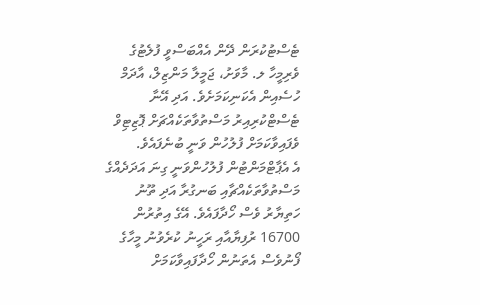ޓެސްޓުކުރަން ދޭން އެއްބަސްވީ ފުލެޓުގެ ވެރިމީހާ ލ. މާވަށު، ޖަމީލާ މަންޒިލް، އާދަމް ހުސެއިން އެކަނިކަމަށެވެ. އަދި އޭނާ ޓެސްޓްކުރިއިރު މަސްތުވާތަކެއްޗަށް ޕޮޒިޓިވް ވެފައިވާކަމަށް ފުލުހުން ވަނީ ބުނެފައެވެ.
އެ އެޕާޓްމަންޓުން ފުލުހުންވަނީ ގިނަ އަދަދެއްގެ މަސްތުވާތަކެއްޗާއި ބަނގުރާ އަދި ތޫނު ހަތިޔާރު ވެސް ހޯދާފައެވެ. އޭގެ އިތުރުން 16700 ރުފިޔާއާއި ރަހީނު ކުރެވުނު މީހާގެ ފޯނުވެސް އެތަނުން ހޯދާފައިވާކަމަށް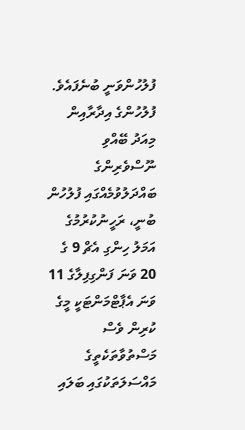ފުލުހުންވަނީ ބުނެފައެވެ.
ފުލުހުންގެ އިދާރާއިން މިއަދު ބޭއްވި ނޫސްވެރިންގެ ބައްދަލުވުމެއްގައި ފުލުހުން ބުނީ، ރަހީނުކުރުމުގެ އަމަލު ހިންގި އެޗް 9 ގެ 20 ވަނަ ފަންގިފިލާގެ 11 ވަނަ އެޕާޓްމަންޓަކީ މީގެ ކުރިން ވެސް މަސްތުވާތަކެތީގެ މައްސަލަތަކުގައި ބަލައި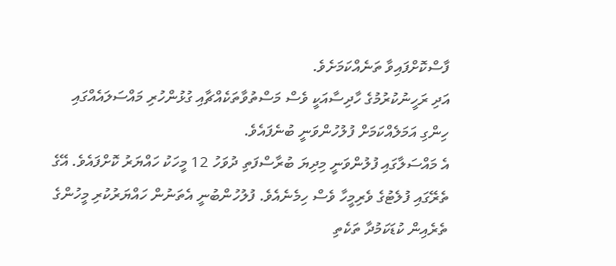ފާސްކޮށްފައިވާ ތަނެއްކަމަށެވެ.
އަދި ރަހީނުކުރުމުގެ ހާދިސާއަކީ ވެސް މަސްތުވާތަކެއްޗާއި ގުޅުންހުރި މައްސަލައެއްގައި ހިންގި އަމަލެއްކަމަށް ފުލުހުންވަނީ ބުނެފައެވެ.
އެ މައްސަލާގައި ފުލުންވަނީ މިދިޔަ ބުރާސްފަތި ދުވަހު 12 މީހަކު ހައްޔަރު ކޮށްފައެވެ. އޭގެ ތެރޭގައި ފުލެޓުގެ ވެރިމީހާ ވެސް ހިމެނެއެވެ. ފުލުހުންބުނީ އެތަނުން ހައްޔަރުކުރި މީހުންގެ ތެރެއިން ކުޑަކަމުދާ ތަކެތި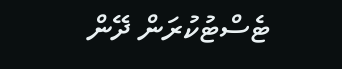ޓެސްޓުކުރަން ދޭން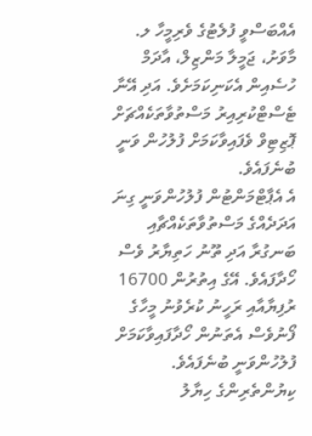އެއްބަސްވީ ފުލެޓުގެ ވެރިމީހާ ލ. މާވަށު، ޖަމީލާ މަންޒިލް، އާދަމް ހުސެއިން އެކަނިކަމަށެވެ. އަދި އޭނާ ޓެސްޓްކުރިއިރު މަސްތުވާތަކެއްޗަށް ޕޮޒިޓިވް ވެފައިވާކަމަށް ފުލުހުން ވަނީ ބުނެފައެވެ.
އެ އެޕާޓްމަންޓުން ފުލުހުންވަނީ ގިނަ އަދަދެއްގެ މަސްތުވާތަކެއްޗާއި ބަނގުރާ އަދި ތޫނު ހަތިޔާރު ވެސް ހޯދާފައެވެ. އޭގެ އިތުރުން 16700 ރުފިޔާއާއި ރަހީނު ކުރެވުނު މީހާގެ ފޯނުވެސް އެތަނުން ހޯދާފައިވާކަމަށް ފުލުހުންވަނީ ބުނެފައެވެ.
ކިޔުންތެރިންގެ ހިޔާލު